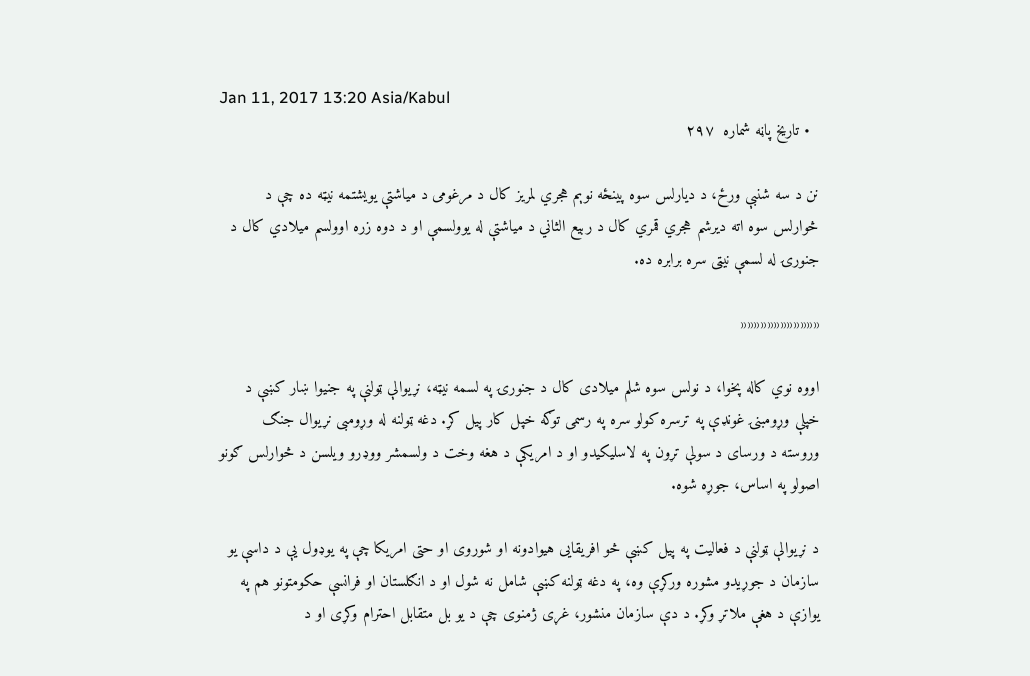Jan 11, 2017 13:20 Asia/Kabul
  • تاریخ پاڼه شماره  ۲۹۷

نن د سه شنبې ورځ، د دیارلس سوه پینځه نوېم هجري لمریز کال د مرغومی د میاشتې یویشتمه نیټه ده چې د څوارلس سوه اته دیرشم هجري قمري کال د ربیع الثاني د میاشتې له یوولسمې او د دوه زره اوولسم میلادي کال د جنورۍ له لسمې نیټی سره برابره ده.

««««««««««««

اووه نوي کاله پخوا، د نولس سوه شلم میلادی کال د جنورۍ په لسمه نیټه، نړیوالې ټولنې په جنیوا ښار کښې د خپلې وړومبنۍ غونډې په ترسره کولو سره په رسمی توګه خپل کار پیل کړ. دغه ټولنه له وړومبی نړیوال جنګ وروسته د ورسای د سولې تړون په لاسلیکیدو او د امریکې د هغه وخت د ولسمشر ووډرو ویلسن د څوارلس ګونو اصولو په اساس، جوړه شوه.

د نړیوالې ټولنې د فعالیت په پیل کښې څو افریقایی هیوادونه او شوروی او حتی امریکا چې په یوډول یې د داسې یو سازمان د جوړیدو مشوره ورکړې وه، په دغه ټولنه کښې شامل نه شول او د انګلستان او فرانسې حکومتونو هم په یوازې د هغې ملاتړ وکړ. د دې سازمان منشور، غړی ژمنوی چې د یو بل متقابل احترام وکړی او د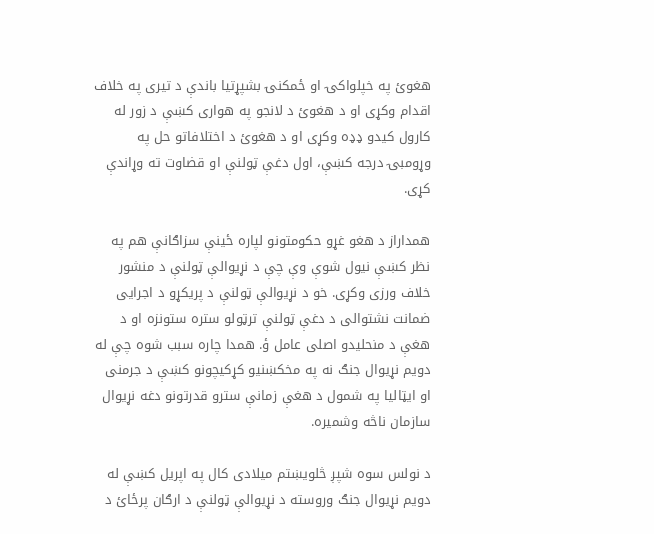هغوئ په خپلواکۍ او ځمکنۍ بشپړتیا باندې د تیری په خلاف اقدام وکړی او د هغوئ د لانجو په هواری کښې د زور له کارول کیدو ډډه وکړی او د هغوئ د اختلافاتو حل په وړومبۍ درجه کښې، اول دغې ټولنې او قضاوت ته وړاندې کړی.

همداراز د هغو غړو حکومتونو لپاره ځینې سزاګانې هم په نظر کښې نیول شوې وې چې د نړیوالې ټولنې د منشور خلاف ورزی وکړی. خو د نړیوالې ټولنې د پریکړو د اجرایی ضمانت نشتوالی د دغې ټولنې ترټولو ستره ستونزه او د هغې د منحلیدو اصلی عامل ؤ. همدا چاره سبب شوه چې له دویم نړیوال جنګ نه په مخکښنیو کړکیچونو کښې د جرمنی او ایټالیا په شمول د هغې زمانې سترو قدرتونو دغه نړیوال سازمان ناڅه وشمیره.

د نولس سوه شپږ څلویښتم میلادی کال په اپریل کښې له دویم نړیوال جنګ وروسته د نړیوالې ټولنې د ارګان پرځائ د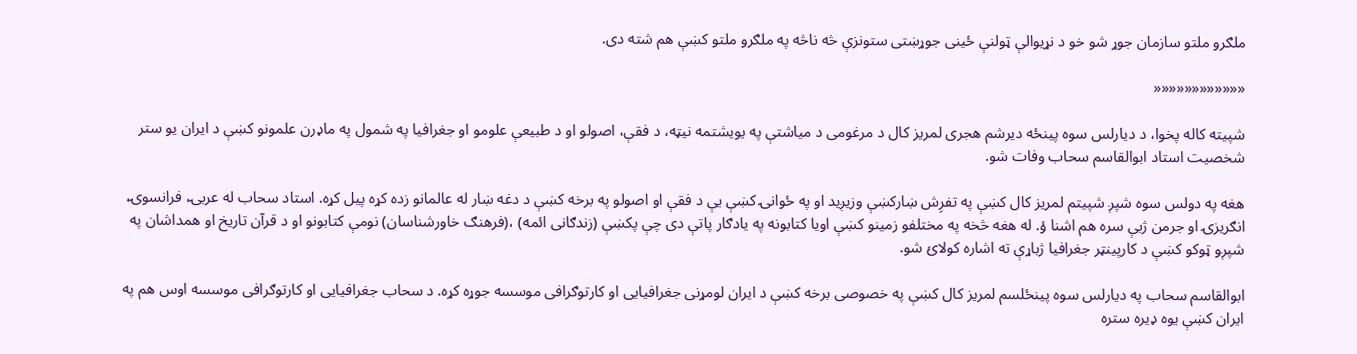ملګرو ملتو سازمان جوړ شو خو د نړیوالې ټولنې ځینی جوړښتی ستونزې څه ناڅه په ملګرو ملتو کښې هم شته دی.

««««««««««««

شپیته کاله پخوا، د دیارلس سوه پینځه دیرشم هجری لمریز کال د مرغومی د میاشتې په یویشتمه نیټه، د فقې، اصولو او د طبیعې علومو او جغرافیا په شمول په ماډرن علمونو کښې د ایران یو ستر شخصیت استاد ابوالقاسم سحاب وفات شو.

هغه په دولس سوه شپږ شپیتم لمریز کال کښې په تفرِش ښارکښې وزیږید او په ځوانۍ کښې یې د فقې او اصولو په برخه کښې د دغه ښار له عالمانو زده کړه پیل کړه. استاد سحاب له عربۍ، فرانسوۍ، انګریزۍ او جرمن ژبې سره هم اشنا ؤ. له هغه څخه په مختلفو زمینو کښې اویا کتابونه په یادګار پاتې دی چې پکښې (زندګانی ائمه) ،(فرهنګ خاورشناسان) نومې کتابونو او د قرآن تاریخ او همداشان په شپږو ټوکو کښې د کارپینټر جغرافیا ژباړې ته اشاره کولائ شو.

ابوالقاسم سحاب په دیارلس سوه پینځلسم لمریز کال کښې په خصوصی برخه کښې د ایران لومړنی جغرافیایی او کارتوګرافی موسسه جوړه کړه. د سحاب جغرافیایی او کارتوګرافی موسسه اوس هم په ایران کښې یوه ډیره ستره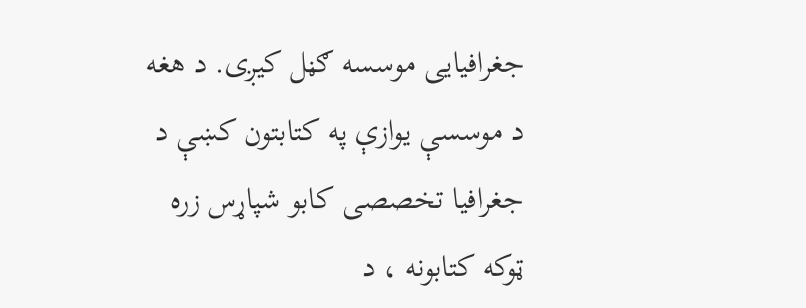جغرافیایی موسسه ګڼل کیږی. د هغه د موسسې یوازې په کتابتون کښې د جغرافیا تخصصی کابو شپاړس زره ټوکه کتابونه ، د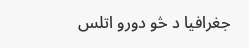جغرافیا د څو دورو اتلس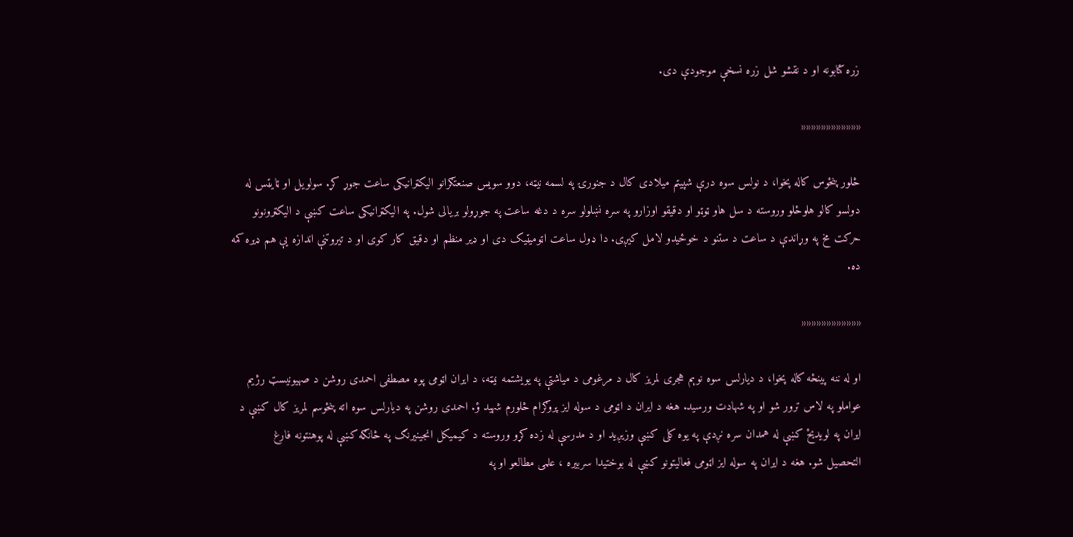زره کتابونه او د نقشو شل زره نسخې موجودې دی.

««««««««««««

څلور پنځوس کاله پخوا، د نولس سوه درې شپیتم میلادی کال د جنورۍ په لسمه نیټه، دوو سویس صنعتګرانو الیکټرانیکی ساعت جوړ کړ. سولویل او ټایټس له دولسو کالو هلوځلو وروسته د سل هاو ټوټو او دقیقو اوزارو په سره نښلولو سره د دغه ساعت په جوړولو بریالی شول. په الیکټرانیکی ساعت کښې د الیکټرونونو حرکت مخ په وړاندې د ساعت د ستنو د خوځیدو لامل کیږی. دا ډول ساعت اټومیټیک دی او ډیر منظم او دقیق کار کوی او د تیروتنې اندازه یې هم ډیره کمه ده.

««««««««««««

او له ننه پینځه کاله پخوا، د دیارلس سوه نوېم هجری لمریز کال د مرغومی د میاشتې په یویشتمه نیټه، د ایران اټومی پوه مصطفی احمدی روشن د صهیونیسټ رژیم عواملو په لاس ترور شو او په شهادت ورسید. هغه د ایران د اټومی د سوله ایز پروګرام څلورم شهید ؤ. احمدی روشن په دیارلس سوه اته پنځوسم لمریز کال کښې د ایران په لویدیځ کښې له همدان سره نږدې په یوه کلی کښې وزیږید او د مدرسې له زده کړو وروسته د کیمیکل انجینیرنګ په څانګه کښې له پوهنتونه فارغ التحصیل شو. هغه د ایران په سوله ایز اټومی فعالیتونو کښې له بوختیدا سربیره ، علمی مطالعو او په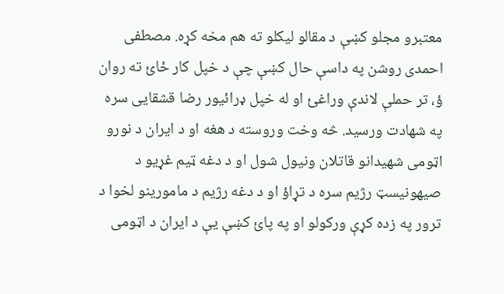معتبرو مجلو کښې د مقالو لیکلو ته هم مخه کړه. مصطفی احمدی روشن په داسې حال کښې چې د خپل کار ځائ ته روان ؤ، تر حملې لاندې وراغئ او له خپل ډرائیور رضا قشقایی سره په شهادت ورسید. څه وخت وروسته د هغه او د ایران د نورو اټومی شهیدانو قاتلان ونیول شول او د دغه ټیم غړیو د صیهونیسټ رژیم سره د تړاؤ او د دغه رژیم د مامورینو لخوا د ترور په زده کړې ورکولو او په پائ کښې یې د ایران د اټومی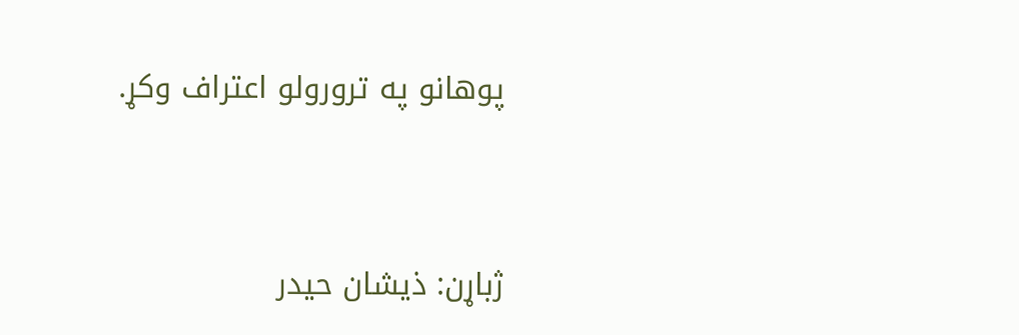پوهانو په ترورولو اعتراف وکړ.



ژباړن: ذیشان حیدر